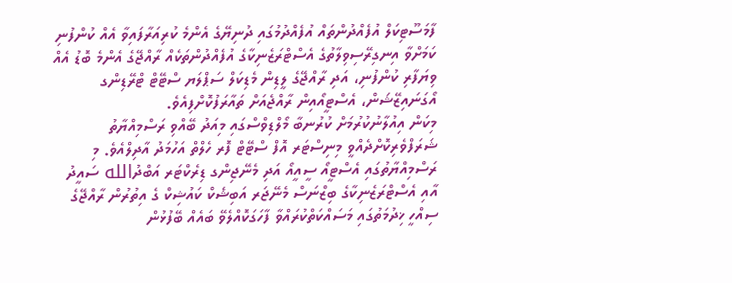ފާމަސޫޓިކަލް އުފެއްދުންތައް އުފެއްދުމުގައި ދުނިޔޭގެ އެންމެ ކުރިއަރާފައިވާ އެއް ކުންފުނި ކަމަށްވާ އިނގިރޭސިވިލާތުގެ އެސްޓްރަޒެނިކާގެ އުފެއްދުންތަކެއް ރާއްޖޭގެ އެންމެ ބޮޑު އެއް ވިޔަފާރި ކުންފުނި، އަދި ރާއްޖޭގެ ލީޑިން މެޑިކަލް ސަޕްލަޔ ސްޓޭޓް ޓްރޭޑިންގ އޯގަނައިޒޭޝަން، އެސްޓީއޯއިން ރާއްޖެއަށް ތައާރަފުކޮށްފިއެވެ.
މިކަން އިއުލާނުކުރުމަށް ކުރުނބާ މޯލްޑިވްސްގައި މިއަދު ބޭއްވި ރަސްމިއްޔާތު ޝަރަފްވެރިކޮށްދެއްވީ މިނިސްޓަރ އޮފް ސްޓޭޓް ފޮރ ހެލްތް އަހުމަދު އާދިލްއެވެ. މި ރަސްމިއްޔާތުގައި އެސްޓީއޯ ސީއީއޯ އަދި މެނޭޖިންގ ޑިރެކްޓަރ އަބްދުالله ސައީދު އާއި އެސްޓްރަޒެނިކާގެ ބިޒްނަސް މެނޭޖަރ އަބިޝެކް ކައުޝިކް ގެ އިތުރުން ރާއްޖޭގެ ސިއްހީ ޚިދުމަތުގައި މަސައްކަތްކުރައްވާ ފާހަގަކޮއްލެވޭ ބައެއް ބޭފުޅުން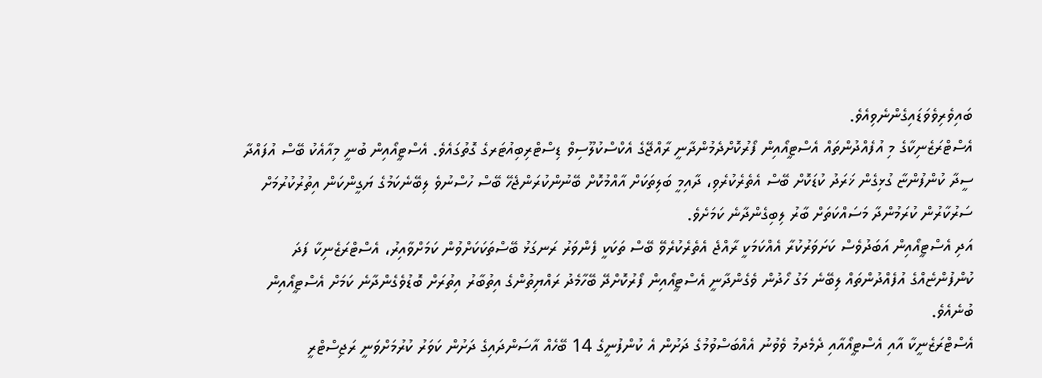ބައިވެރިވެވަޑައިގެންނެވިއެވެ.
އެސްޓްރަޒެނިކާގެ މި އުފެއްދުންތައް އެސްޓީއޯއިން ފޯރުކޮށްދެމުންދާނީ ރާއްޖޭގެ އެކްސްކުލޫސިވް ޑިސްޓްރިބިއުޓަރގެ ގޮތުގައެވެ. އެސްޓީއޯއިން ބުނީ މިއާއެކު ބޭސް އުފައްދާ ސީދާ ކުންފުންޏާ ގުޅިގެން ޚަރަދު ކުޑަކޮށް ބޭސް އެތެރެކުރެވި، ދާއިމީ ބަލިތަކަށް އާއްމުކޮށް ބޭނުންކުރަންޖެހޭ ބޭސް ހުސްނުވެ ލިބޭނެކަމުގެ ޔަގީންކަން އިތުރުކުރުމަށް ސަރުކާރުން ކުރަމުންދާ މަސައްކަތަށް ބާރު ލިބިގެންދާނެ ކަމަށެވެ.
އަދި އެސްޓީއޯއިން އަބަދުވެސް ކަށަވަރުކުރާ އެއްކަމަކީ ރާއްޖެ އެތެރެކުރެވޭ ބޭސް ތަކަކީ ފެންވަރު ރަނގަޅު ބޭސްތަކަކަށްވުން ކަމަށްވާއިރު، އެސްޓްރަޒެނިކާ ފަދަ ކުންފުންޏެއްގެ އުފެއްދުންތައް ލިބޭނެ މަގު ހޯދުން ވެގެންދާނީ އެސްޓީއޯއިން ފޯރުކޮށްދޭ ބޭހާމެދު ރައްޔިތުންގެ އިތުބާރު އިތުރަށް ބޮޑުވެގެންދާނެ ކަމަށް އެސްޓީއޯއިން ބުނެއެވެ.
އެސްޓްރަޒެނީކާ އާއި އެސްޓީއޯއާއި ދެމެދމު ވެވުނު އެއްބަސްވުމުގެ ދަށުން އެ ކުންފުނީގެ 14 ބޭހެއް އާސަންދައިގެ ދަށުން ކަވަރު ކުރުމަށްވަނީ ރަޖިސްޓްރީ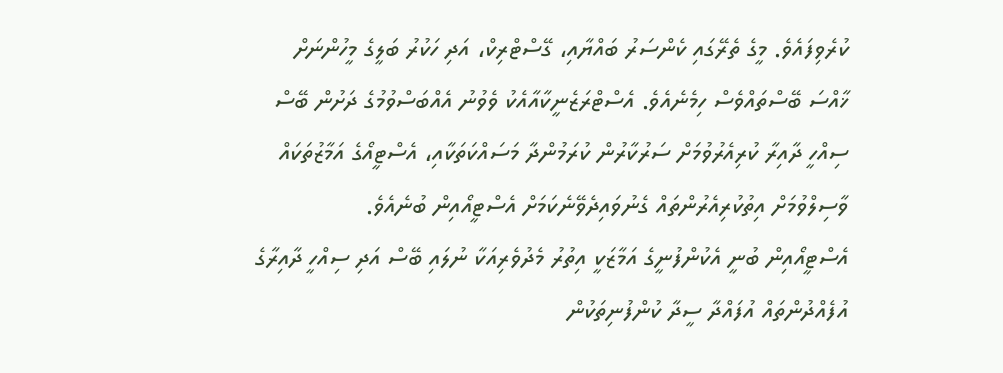ކުރެވިފައެވެ. މީގެ ތެރޭގައި ކެންސަރު ބައްޔާއި، ގޭސްޓްރިކް، އަދި ހަކުރު ބަލީގެ މީހުންނަށް ޚާއްސަ ބޭސްތައްވެސް ހިމެނެއެވެ. އެސްޓްރަޒެނީކާއާއެކު ވެވުނު އެއްބަސްވުމުގެ ދަށުން ބޭސް ސިއްހީ ދާއިރާ ކުރިއެރުވުމަށް ސަރުކާރުން ކުރަމުންދާ މަސައްކަތަކާއި، އެސްޓީއޯގެ އަމާޒުތަކައް ވާސިލްވުމަށް އިތުކުރިއެރުންތައް ގެނުވައިދެވޭނެކަމަށް އެސްޓީއޯއިން ބުނެއެވެ.
އެސްޓީއޯއިން ބުނީ އެކުންފުނީގެ އަމާޒަކީ އިތުރު މެދުވެރިއަކާ ނުލައި ބޭސް އަދި ސިއްހީ ދާއިރާގެ އުފެއްދުންތައް އުފައްދާ ސީދާ ކުންފުނިތަކުން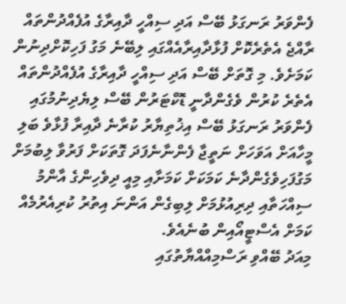ފެންވަރު ރަނގަޅު ބޭސް އަދި ސިއްހީ ދާއިރާގެ އުފެއްދުންތައް ރާއްޖެ އެތެރެކޮށް ފުޅާދާއިރާއެއްގައި ލިބޭނެ މަގު ފަހިކޮށްދިނުން ކަމަށެވެ. މި ގޮތަށް ބޭސް އަދި ސިއްހީ ދާއިރާގެ އުފެއްދުންތައް އެތެރެ ކުރުން ވެގެންދާނީ ޑޮކްޓަރުން ބޭސް ލިޔެދިނުމުގައި ފެންވަރު ރަނގަޅު ބޭސް އިޚުތިޔާރު ކުރާނެ ދާއިރާ ފުޅާވެ ބަލި މީހާއަށް އަވަހަށް ނަތީޖާ ފެންނާނެފަދަ ގޮތަކަށް ފަރުވާ ލިބުމަށް މަގުފަހިވެގެންދާނެ ކަމަކަށް ކަމަށާއި މިއީ ދިވެހިންގެ އާންމު ސިއްހަތާއި ދިރިއުޅުމަށް ލިބިގެން އަންނަ އިތުރު ކުރިއެރުމެއް ކަމަށް އެސްޓީއޯއިން ބުނެއެވެ.
މިއަދު ބޭއްވި ރަސްމިއްއްޔާތުގައި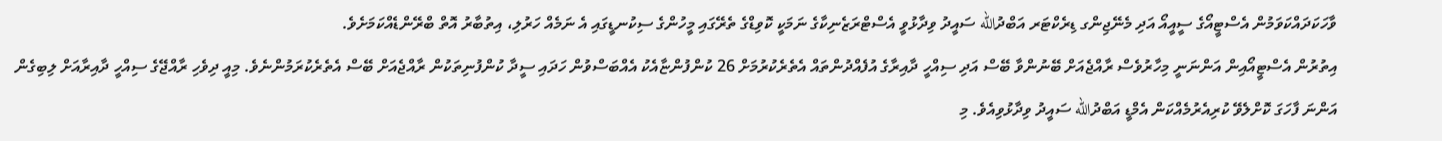ވާހަކަދައްކަވަމުން އެސްޓީއޯގެ ސީއީއޯ އަދި މެނޭޖިންގ ޑިރެކްޓަރ އަބްދުالله ސައީދު ވިދާޅުވީ އެސްޓްރަޒެނިކާގެ ނަމަކީ ކޮވިޑްގެ ތެރޭގައި މީހުންގެ ސިކުނޑީގައި އެ ނަމެއް ހަރުލި، އިތުބާރު އޮތް ބްރޭންޑެއްކަމަށެވެ.
އިތުރުން އެސްޓީއޯއިން އަންނަނީ މިހާރުވެސް ރާއްޖެއަށް ބޭނުންވާ ބޭސް އަދި ސިއްހީ ދާއިރާގެ އުފެއްދުންތައް އެތެރެކުރުމަށް 26 ކުންފުންޏާއެކު އެއްބަސްވުން ހަދައި ސީދާ ކުންފުނިތަކުން ރާއްޖެއަށް ބޭސް އެތެރެކުރަމުންނެވެ. މިއީ ދިވެހި ރާއްޖޭގެ ސިއްހީ ދާއިރާއަށް ލިބިގެން އަންނަ ފާހަގަ ކޮށްލެވޭ ކުރިއެރުމެއްކަން އެމްޑީ އަބްދުالله ސައީދު ވިދާޅުވިއެވެ. މި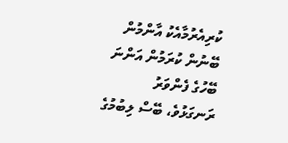ކުރިއެރުމާއެކު އާންމުން ބޭނުން ކުރަމުން އަންނަ ބޭހުގެ ފެންވަރު ރަނގަޅުވެ، ބޭސް ލިބުމުގެ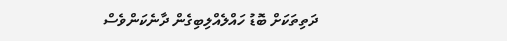ދަތިތަކަށް ބޮޑު ހައްލެއްލިބިގެން ދާނެކަންވެސް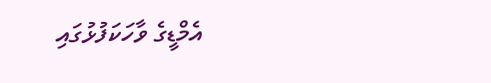އެމްޑީގެ ވާހަކަފުޅުގައި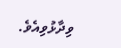ވިދާޅުވިއެވެ.